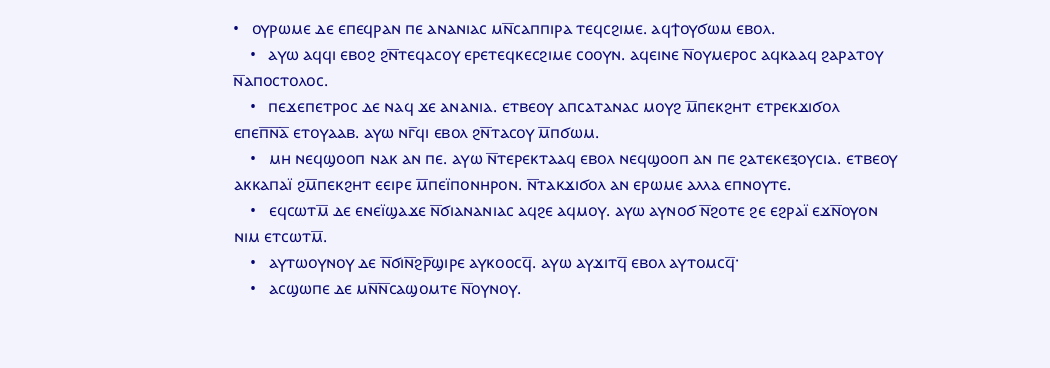•   ⲟⲩⲣⲱⲙⲉ ⲇⲉ ⲉⲡⲉϥⲣⲁⲛ ⲡⲉ ⲁⲛⲁⲛⲓⲁⲥ ⲙⲛ̅ⲥⲁⲡⲡⲓⲣⲁ ⲧⲉϥⲥϩⲓⲙⲉ. ⲁϥϯⲟⲩϭⲱⲙ ⲉⲃⲟⲗ.
    •   ⲁⲩⲱ ⲁϥϥⲓ ⲉⲃⲟϩ ϩⲛ̅ⲧⲉϥⲁⲥⲟⲩ ⲉⲣⲉⲧⲉϥⲕⲉⲥϩⲓⲙⲉ ⲥⲟⲟⲩⲛ. ⲁϥⲉⲓⲛⲉ ⲛ̅ⲟⲩⲙⲉⲣⲟⲥ ⲁϥⲕⲁⲁϥ ϩⲁⲣⲁⲧⲟⲩ ⲛ̅ⲁⲡⲟⲥⲧⲟⲗⲟⲥ.
    •   ⲡⲉϫⲉⲡⲉⲧⲣⲟⲥ ⲇⲉ ⲛⲁϥ ϫⲉ ⲁⲛⲁⲛⲓⲁ. ⲉⲧⲃⲉⲟⲩ ⲁⲡⲥⲁⲧⲁⲛⲁⲥ ⲙⲟⲩϩ ⲙ̅ⲡⲉⲕϩⲏⲧ ⲉⲧⲣⲉⲕϫⲓϭⲟⲗ ⲉⲡⲉⲡ̅ⲛ̅ⲁ̅ ⲉⲧⲟⲩⲁⲁⲃ. ⲁⲩⲱ ⲛⲅ̅ϥⲓ ⲉⲃⲟⲗ ϩⲛ̅ⲧⲁⲥⲟⲩ ⲙ̅ⲡϭⲱⲙ.
    •   ⲙⲏ ⲛⲉϥϣⲟⲟⲡ ⲛⲁⲕ ⲁⲛ ⲡⲉ. ⲁⲩⲱ ⲛ̅ⲧⲉⲣⲉⲕⲧⲁⲁϥ ⲉⲃⲟⲗ ⲛⲉϥϣⲟⲟⲡ ⲁⲛ ⲡⲉ ϩⲁⲧⲉⲕⲉⲝⲟⲩⲥⲓⲁ. ⲉⲧⲃⲉⲟⲩ ⲁⲕⲕⲁⲡⲁⲓ̈ ϩⲙ̅ⲡⲉⲕϩⲏⲧ ⲉⲉⲓⲣⲉ ⲙ̅ⲡⲉⲓ̈ⲡⲟⲛⲏⲣⲟⲛ. ⲛ̅ⲧⲁⲕϫⲓϭⲟⲗ ⲁⲛ ⲉⲣⲱⲙⲉ ⲁⲗⲗⲁ ⲉⲡⲛⲟⲩⲧⲉ.
    •   ⲉϥⲥⲱⲧⲙ̅ ⲇⲉ ⲉⲛⲉⲓ̈ϣⲁϫⲉ ⲛ̅ϭⲓⲁⲛⲁⲛⲓⲁⲥ ⲁϥϩⲉ ⲁϥⲙⲟⲩ. ⲁⲩⲱ ⲁⲩⲛⲟϭ ⲛ̅ϩⲟⲧⲉ ϩⲉ ⲉϩⲣⲁⲓ̈ ⲉϫⲛ̅ⲟⲩⲟⲛ ⲛⲓⲙ ⲉⲧⲥⲱⲧⲙ̅.
    •   ⲁⲩⲧⲱⲟⲩⲛⲟⲩ ⲇⲉ ⲛ̅ϭⲓⲛ̅ϩⲣ̅ϣⲓⲣⲉ ⲁⲩⲕⲟⲟⲥϥ̅. ⲁⲩⲱ ⲁⲩϫⲓⲧϥ̅ ⲉⲃⲟⲗ ⲁⲩⲧⲟⲙⲥϥ̅·
    •   ⲁⲥϣⲱⲡⲉ ⲇⲉ ⲙⲛ̅ⲛ̅ⲥⲁϣⲟⲙⲧⲉ ⲛ̅ⲟⲩⲛⲟⲩ.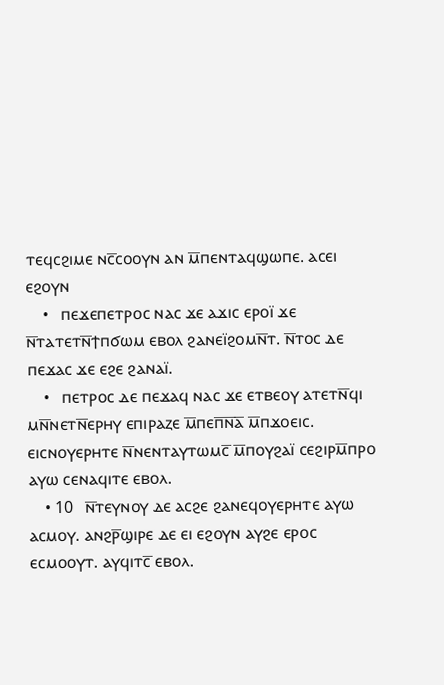ⲧⲉϥⲥϩⲓⲙⲉ ⲛⲥ̅ⲥⲟⲟⲩⲛ ⲁⲛ ⲙ̅ⲡⲉⲛⲧⲁϥϣⲱⲡⲉ. ⲁⲥⲉⲓ ⲉϩⲟⲩⲛ
    •   ⲡⲉϫⲉⲡⲉⲧⲣⲟⲥ ⲛⲁⲥ ϫⲉ ⲁϫⲓⲥ ⲉⲣⲟⲓ̈ ϫⲉ ⲛ̅ⲧⲁⲧⲉⲧⲛ̅ϯⲡϭⲱⲙ ⲉⲃⲟⲗ ϩⲁⲛⲉⲓ̈ϩⲟⲙⲛ̅ⲧ. ⲛ̅ⲧⲟⲥ ⲇⲉ ⲡⲉϫⲁⲥ ϫⲉ ⲉϩⲉ ϩⲁⲛⲁⲓ̈.
    •   ⲡⲉⲧⲣⲟⲥ ⲇⲉ ⲡⲉϫⲁϥ ⲛⲁⲥ ϫⲉ ⲉⲧⲃⲉⲟⲩ ⲁⲧⲉⲧⲛ̅ϥⲓ ⲙⲛ̅ⲛⲉⲧⲛ̅ⲉⲣⲏⲩ ⲉⲡⲓⲣⲁⲍⲉ ⲙ̅ⲡⲉⲡ̅ⲛ̅ⲁ̅ ⲙ̅ⲡϫⲟⲉⲓⲥ. ⲉⲓⲥⲛⲟⲩⲉⲣⲏⲧⲉ ⲛ̅ⲛⲉⲛⲧⲁⲩⲧⲱⲙⲥ̅ ⲙ̅ⲡⲟⲩϩⲁⲓ̈ ⲥⲉϩⲓⲣⲙ̅ⲡⲣⲟ ⲁⲩⲱ ⲥⲉⲛⲁϥⲓⲧⲉ ⲉⲃⲟⲗ.
    • 10   ⲛ̅ⲧⲉⲩⲛⲟⲩ ⲇⲉ ⲁⲥϩⲉ ϩⲁⲛⲉϥⲟⲩⲉⲣⲏⲧⲉ ⲁⲩⲱ ⲁⲥⲙⲟⲩ. ⲁⲛϩⲣ̅ϣⲓⲣⲉ ⲇⲉ ⲉⲓ ⲉϩⲟⲩⲛ ⲁⲩϩⲉ ⲉⲣⲟⲥ ⲉⲥⲙⲟⲟⲩⲧ. ⲁⲩϥⲓⲧⲥ̅ ⲉⲃⲟⲗ.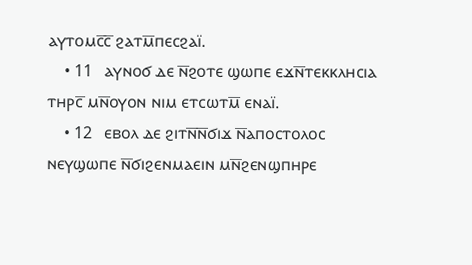ⲁⲩⲧⲟⲙⲥ̅ⲥ̅ ϩⲁⲧⲙ̅ⲡⲉⲥϩⲁⲓ̈.
    • 11   ⲁⲩⲛⲟϭ ⲇⲉ ⲛ̅ϩⲟⲧⲉ ϣⲱⲡⲉ ⲉϫⲛ̅ⲧⲉⲕⲕⲗⲏⲥⲓⲁ ⲧⲏⲣⲥ̅ ⲙⲛ̅ⲟⲩⲟⲛ ⲛⲓⲙ ⲉⲧⲥⲱⲧⲙ̅ ⲉⲛⲁⲓ̈.
    • 12   ⲉⲃⲟⲗ ⲇⲉ ϩⲓⲧⲛ̅ⲛ̅ϭⲓϫ ⲛ̅ⲁⲡⲟⲥⲧⲟⲗⲟⲥ ⲛⲉⲩϣⲱⲡⲉ ⲛ̅ϭⲓϩⲉⲛⲙⲁⲉⲓⲛ ⲙⲛ̅ϩⲉⲛϣⲡⲏⲣⲉ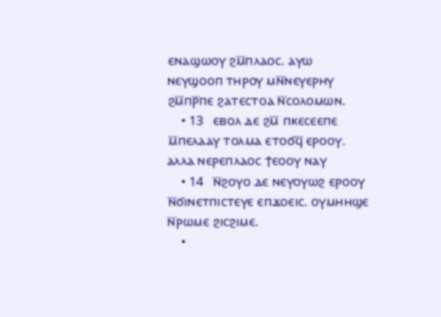ⲉⲛⲁϣⲱⲟⲩ ϩⲙ̅ⲡⲗⲁⲟⲥ. ⲁⲩⲱ ⲛⲉⲩϣⲟⲟⲡ ⲧⲏⲣⲟⲩ ⲙⲛ̅ⲛⲉⲩⲉⲣⲏⲩ ϩⲙ̅ⲡⲣ̅ⲡⲉ ϩⲁⲧⲉⲥⲧⲟⲁ ⲛ̅ⲥⲟⲗⲟⲙⲱⲛ.
    • 13   ⲉⲃⲟⲗ ⲇⲉ ϩⲙ̅ ⲡⲕⲉⲥⲉⲉⲡⲉ ⲙ̅ⲡⲉⲗⲁⲁⲩ ⲧⲟⲗⲙⲁ ⲉⲧⲟϭϥ̅ ⲉⲣⲟⲟⲩ. ⲁⲗⲗⲁ ⲛⲉⲣⲉⲡⲗⲁⲟⲥ ϯⲉⲟⲟⲩ ⲛⲁⲩ
    • 14   ⲛ̅ϩⲟⲩⲟ ⲇⲉ ⲛⲉⲩⲟⲩⲱϩ ⲉⲣⲟⲟⲩ ⲛ̅ϭⲓⲛⲉⲧⲡⲓⲥⲧⲉⲩⲉ ⲉⲡϫⲟⲉⲓⲥ. ⲟⲩⲙⲏⲏϣⲉ ⲛ̅ⲣⲱⲙⲉ ϩⲓⲥϩⲓⲙⲉ.
    •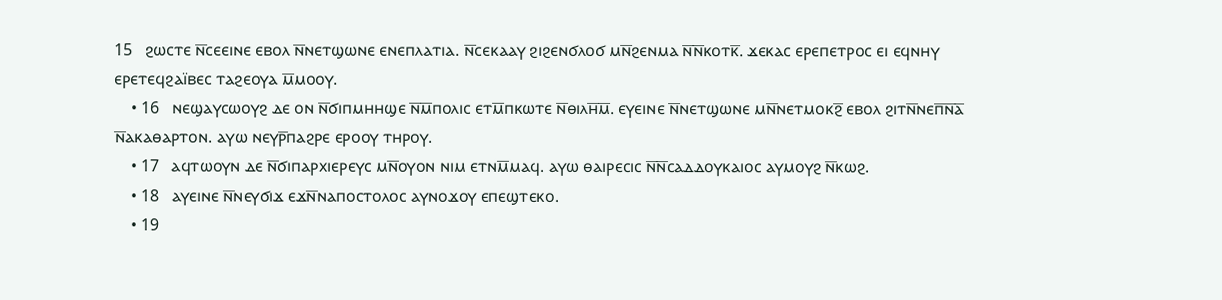15   ϩⲱⲥⲧⲉ ⲛ̅ⲥⲉⲉⲓⲛⲉ ⲉⲃⲟⲗ ⲛ̅ⲛⲉⲧϣⲱⲛⲉ ⲉⲛⲉⲡⲗⲁⲧⲓⲁ. ⲛ̅ⲥⲉⲕⲁⲁⲩ ϩⲓϩⲉⲛϭⲗⲟϭ ⲙⲛ̅ϩⲉⲛⲙⲁ ⲛ̅ⲛ̅ⲕⲟⲧⲕ̅. ϫⲉⲕⲁⲥ ⲉⲣⲉⲡⲉⲧⲣⲟⲥ ⲉⲓ ⲉϥⲛⲏⲩ ⲉⲣⲉⲧⲉϥϩⲁⲓ̈ⲃⲉⲥ ⲧⲁϩⲉⲟⲩⲁ ⲙ̅ⲙⲟⲟⲩ.
    • 16   ⲛⲉϣⲁⲩⲥⲱⲟⲩϩ ⲇⲉ ⲟⲛ ⲛ̅ϭⲓⲡⲙⲏⲏϣⲉ ⲛ̅ⲙ̅ⲡⲟⲗⲓⲥ ⲉⲧⲙ̅ⲡⲕⲱⲧⲉ ⲛ̅ⲑⲓⲗⲏ̅ⲙ̅. ⲉⲩⲉⲓⲛⲉ ⲛ̅ⲛⲉⲧϣⲱⲛⲉ ⲙⲛ̅ⲛⲉⲧⲙⲟⲕϩ̅ ⲉⲃⲟⲗ ϩⲓⲧⲛ̅ⲛⲉⲡ̅ⲛ̅ⲁ̅ ⲛ̅ⲁⲕⲁⲑⲁⲣⲧⲟⲛ. ⲁⲩⲱ ⲛⲉⲩⲣ̅ⲡⲁϩⲣⲉ ⲉⲣⲟⲟⲩ ⲧⲏⲣⲟⲩ.
    • 17   ⲁϥⲧⲱⲟⲩⲛ ⲇⲉ ⲛ̅ϭⲓⲡⲁⲣⲭⲓⲉⲣⲉⲩⲥ ⲙⲛ̅ⲟⲩⲟⲛ ⲛⲓⲙ ⲉⲧⲛⲙ̅ⲙⲁϥ. ⲁⲩⲱ ⲑⲁⲓⲣⲉⲥⲓⲥ ⲛ̅ⲛ̅ⲥⲁⲇⲇⲟⲩⲕⲁⲓⲟⲥ ⲁⲩⲙⲟⲩϩ ⲛ̅ⲕⲱϩ.
    • 18   ⲁⲩⲉⲓⲛⲉ ⲛ̅ⲛⲉⲩϭⲓϫ ⲉϫⲛ̅ⲛⲁⲡⲟⲥⲧⲟⲗⲟⲥ ⲁⲩⲛⲟϫⲟⲩ ⲉⲡⲉϣⲧⲉⲕⲟ.
    • 19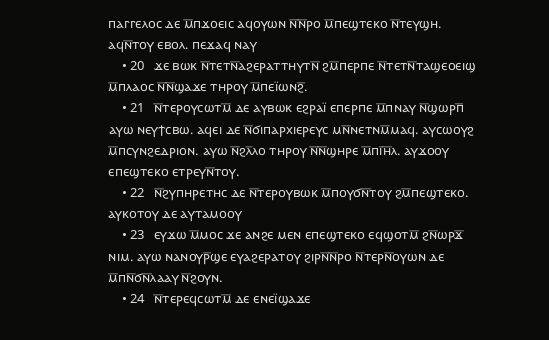ⲡⲁⲅⲅⲉⲗⲟⲥ ⲇⲉ ⲙ̅ⲡϫⲟⲉⲓⲥ ⲁϥⲟⲩⲱⲛ ⲛ̅ⲛ̅ⲣⲟ ⲙ̅ⲡⲉϣⲧⲉⲕⲟ ⲛ̅ⲧⲉⲩϣⲏ. ⲁϥⲛ̅ⲧⲟⲩ ⲉⲃⲟⲗ. ⲡⲉϫⲁϥ ⲛⲁⲩ
    • 20   ϫⲉ ⲃⲱⲕ ⲛ̅ⲧⲉⲧⲛ̅ⲁϩⲉⲣⲁⲧⲧⲏⲩⲧⲛ̅ ϩⲙ̅ⲡⲉⲣⲡⲉ ⲛ̅ⲧⲉⲧⲛ̅ⲧⲁϣⲉⲟⲉⲓϣ ⲙ̅ⲡⲗⲁⲟⲥ ⲛ̅ⲛ̅ϣⲁϫⲉ ⲧⲏⲣⲟⲩ ⲙ̅ⲡⲉⲓ̈ⲱⲛϩ̅.
    • 21   ⲛ̅ⲧⲉⲣⲟⲩⲥⲱⲧⲙ̅ ⲇⲉ ⲁⲩⲃⲱⲕ ⲉϩⲣⲁⲓ̈ ⲉⲡⲉⲣⲡⲉ ⲙ̅ⲡⲛⲁⲩ ⲛ̅ϣⲱⲣⲡ̅ ⲁⲩⲱ ⲛⲉⲩϯⲥⲃⲱ. ⲁϥⲉⲓ ⲇⲉ ⲛ̅ϭⲓⲡⲁⲣⲭⲓⲉⲣⲉⲩⲥ ⲙⲛ̅ⲛⲉⲧⲛⲙ̅ⲙⲁϥ. ⲁⲩⲥⲱⲟⲩϩ ⲙ̅ⲡⲥⲩⲛϩⲉⲇⲣⲓⲟⲛ. ⲁⲩⲱ ⲛ̅ϩⲗ̅ⲗⲟ ⲧⲏⲣⲟⲩ ⲛ̅ⲛ̅ϣⲏⲣⲉ ⲙ̅ⲡⲓ̅ⲏ̅ⲗ. ⲁⲩϫⲟⲟⲩ ⲉⲡⲉϣⲧⲉⲕⲟ ⲉⲧⲣⲉⲩⲛ̅ⲧⲟⲩ.
    • 22   ⲛ̅ϩⲩⲡⲏⲣⲉⲧⲏⲥ ⲇⲉ ⲛ̅ⲧⲉⲣⲟⲩⲃⲱⲕ ⲙ̅ⲡⲟⲩϭⲛ̅ⲧⲟⲩ ϩⲙ̅ⲡⲉϣⲧⲉⲕⲟ. ⲁⲩⲕⲟⲧⲟⲩ ⲇⲉ ⲁⲩⲧⲁⲙⲟⲟⲩ
    • 23   ⲉⲩϫⲱ ⲙ̅ⲙⲟⲥ ϫⲉ ⲁⲛϩⲉ ⲙⲉⲛ ⲉⲡⲉϣⲧⲉⲕⲟ ⲉϥϣⲟⲧⲙ̅ ϩⲛ̅ⲱⲣϫ̅ ⲛⲓⲙ. ⲁⲩⲱ ⲛⲁⲛⲟⲩⲣ̅ϣⲉ ⲉⲩⲁϩⲉⲣⲁⲧⲟⲩ ϩⲓⲣⲛ̅ⲛ̅ⲣⲟ ⲛ̅ⲧⲉⲣⲛ̅ⲟⲩⲱⲛ ⲇⲉ ⲙ̅ⲡⲛ̅ϭⲛ̅ⲗⲁⲁⲩ ⲛ̅ϩⲟⲩⲛ.
    • 24   ⲛ̅ⲧⲉⲣⲉϥⲥⲱⲧⲙ̅ ⲇⲉ ⲉⲛⲉⲓ̈ϣⲁϫⲉ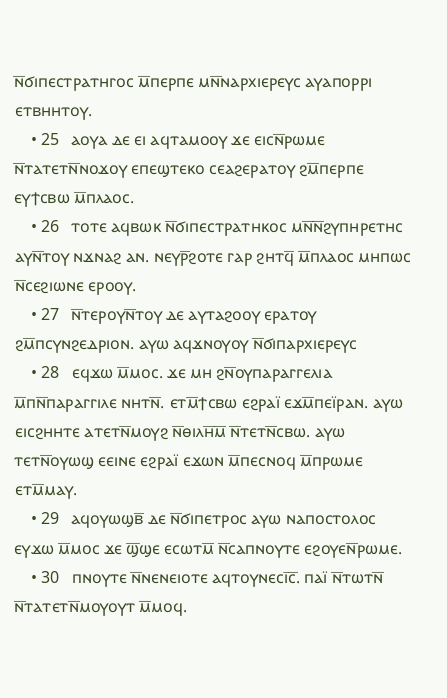ⲛ̅ϭⲓⲡⲉⲥⲧⲣⲁⲧⲏⲅⲟⲥ ⲙ̅ⲡⲉⲣⲡⲉ ⲙⲛ̅ⲛⲁⲣⲭⲓⲉⲣⲉⲩⲥ ⲁⲩⲁⲡⲟⲣⲣⲓ ⲉⲧⲃⲏⲏⲧⲟⲩ.
    • 25   ⲁⲟⲩⲁ ⲇⲉ ⲉⲓ ⲁϥⲧⲁⲙⲟⲟⲩ ϫⲉ ⲉⲓⲥⲛ̅ⲣⲱⲙⲉ ⲛ̅ⲧⲁⲧⲉⲧⲛ̅ⲛⲟϫⲟⲩ ⲉⲡⲉϣⲧⲉⲕⲟ ⲥⲉⲁϩⲉⲣⲁⲧⲟⲩ ϩⲙ̅ⲡⲉⲣⲡⲉ ⲉⲩϯⲥⲃⲱ ⲙ̅ⲡⲗⲁⲟⲥ.
    • 26   ⲧⲟⲧⲉ ⲁϥⲃⲱⲕ ⲛ̅ϭⲓⲡⲉⲥⲧⲣⲁⲧⲏⲕⲟⲥ ⲙⲛ̅ⲛ̅ϩⲩⲡⲏⲣⲉⲧⲏⲥ ⲁⲩⲛ̅ⲧⲟⲩ ⲛϫⲛⲁϩ ⲁⲛ. ⲛⲉⲩⲣ̅ϩⲟⲧⲉ ⲅⲁⲣ ϩⲏⲧϥ̅ ⲙ̅ⲡⲗⲁⲟⲥ ⲙⲏⲡⲱⲥ ⲛ̅ⲥⲉϩⲓⲱⲛⲉ ⲉⲣⲟⲟⲩ.
    • 27   ⲛ̅ⲧⲉⲣⲟⲩⲛ̅ⲧⲟⲩ ⲇⲉ ⲁⲩⲧⲁϩⲟⲟⲩ ⲉⲣⲁⲧⲟⲩ ϩⲙ̅ⲡⲥⲩⲛϩⲉⲇⲣⲓⲟⲛ. ⲁⲩⲱ ⲁϥϫⲛⲟⲩⲟⲩ ⲛ̅ϭⲓⲡⲁⲣⲭⲓⲉⲣⲉⲩⲥ
    • 28   ⲉϥϫⲱ ⲙ̅ⲙⲟⲥ. ϫⲉ ⲙⲏ ϩⲛ̅ⲟⲩⲡⲁⲣⲁⲅⲅⲉⲗⲓⲁ ⲙ̅ⲡⲛ̅ⲡⲁⲣⲁⲅⲅⲓⲗⲉ ⲛⲏⲧⲛ̅. ⲉⲧⲙ̅ϯⲥⲃⲱ ⲉϩⲣⲁⲓ̈ ⲉϫⲙ̅ⲡⲉⲓ̈ⲣⲁⲛ. ⲁⲩⲱ ⲉⲓⲥϩⲏⲏⲧⲉ ⲁⲧⲉⲧⲛ̅ⲙⲟⲩϩ ⲛ̅ⲑⲓⲗⲏ̅ⲙ̅ ⲛ̅ⲧⲉⲧⲛ̅ⲥⲃⲱ. ⲁⲩⲱ ⲧⲉⲧⲛ̅ⲟⲩⲱϣ ⲉⲉⲓⲛⲉ ⲉϩⲣⲁⲓ̈ ⲉϫⲱⲛ ⲙ̅ⲡⲉⲥⲛⲟϥ ⲙ̅ⲡⲣⲱⲙⲉ ⲉⲧⲙ̅ⲙⲁⲩ.
    • 29   ⲁϥⲟⲩⲱϣⲃ̅ ⲇⲉ ⲛ̅ϭⲓⲡⲉⲧⲣⲟⲥ ⲁⲩⲱ ⲛⲁⲡⲟⲥⲧⲟⲗⲟⲥ ⲉⲩϫⲱ ⲙ̅ⲙⲟⲥ ϫⲉ ϣ̅ϣⲉ ⲉⲥⲱⲧⲙ̅ ⲛ̅ⲥⲁⲡⲛⲟⲩⲧⲉ ⲉϩⲟⲩⲉⲛ̅ⲣⲱⲙⲉ.
    • 30   ⲡⲛⲟⲩⲧⲉ ⲛ̅ⲛⲉⲛⲉⲓⲟⲧⲉ ⲁϥⲧⲟⲩⲛⲉⲥⲓ̅ⲥ̅. ⲡⲁⲓ̈ ⲛ̅ⲧⲱⲧⲛ̅ ⲛ̅ⲧⲁⲧⲉⲧⲛ̅ⲙⲟⲩⲟⲩⲧ ⲙ̅ⲙⲟϥ.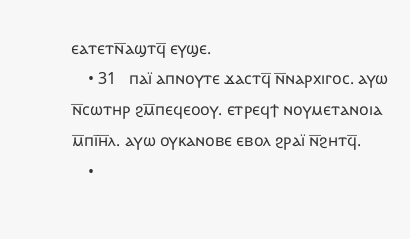ⲉⲁⲧⲉⲧⲛ̅ⲁϣⲧϥ̅ ⲉⲩϣⲉ.
    • 31   ⲡⲁⲓ̈ ⲁⲡⲛⲟⲩⲧⲉ ϫⲁⲥⲧϥ̅ ⲛ̅ⲛⲁⲣⲭⲓⲅⲟⲥ. ⲁⲩⲱ ⲛ̅ⲥⲱⲧⲏⲣ ϩⲙ̅ⲡⲉϥⲉⲟⲟⲩ. ⲉⲧⲣⲉϥϯ ⲛⲟⲩⲙⲉⲧⲁⲛⲟⲓⲁ ⲙ̅ⲡⲓ̅ⲏ̅ⲗ. ⲁⲩⲱ ⲟⲩⲕⲁⲛⲟⲃⲉ ⲉⲃⲟⲗ ϩⲣⲁⲓ̈ ⲛ̅ϩⲏⲧϥ̅.
    •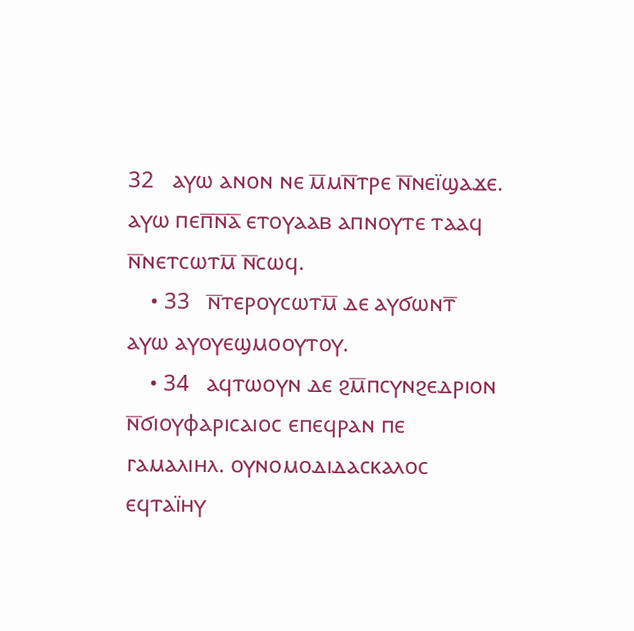32   ⲁⲩⲱ ⲁⲛⲟⲛ ⲛⲉ ⲙ̅ⲙⲛ̅ⲧⲣⲉ ⲛ̅ⲛⲉⲓ̈ϣⲁϫⲉ. ⲁⲩⲱ ⲡⲉⲡ̅ⲛ̅ⲁ̅ ⲉⲧⲟⲩⲁⲁⲃ ⲁⲡⲛⲟⲩⲧⲉ ⲧⲁⲁϥ ⲛ̅ⲛⲉⲧⲥⲱⲧⲙ̅ ⲛ̅ⲥⲱϥ.
    • 33   ⲛ̅ⲧⲉⲣⲟⲩⲥⲱⲧⲙ̅ ⲇⲉ ⲁⲩϭⲱⲛⲧ̅ ⲁⲩⲱ ⲁⲩⲟⲩⲉϣⲙⲟⲟⲩⲧⲟⲩ.
    • 34   ⲁϥⲧⲱⲟⲩⲛ ⲇⲉ ϩⲙ̅ⲡⲥⲩⲛϩⲉⲇⲣⲓⲟⲛ ⲛ̅ϭⲓⲟⲩⲫⲁⲣⲓⲥⲁⲓⲟⲥ ⲉⲡⲉϥⲣⲁⲛ ⲡⲉ ⲅⲁⲙⲁⲗⲓⲏⲗ. ⲟⲩⲛⲟⲙⲟⲇⲓⲇⲁⲥⲕⲁⲗⲟⲥ ⲉϥⲧⲁⲓ̈ⲏⲩ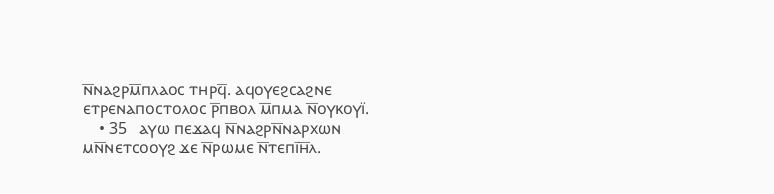ⲛ̅ⲛⲁϩⲣⲙ̅ⲡⲗⲁⲟⲥ ⲧⲏⲣϥ̅. ⲁϥⲟⲩⲉϩⲥⲁϩⲛⲉ ⲉⲧⲣⲉⲛⲁⲡⲟⲥⲧⲟⲗⲟⲥ ⲣ̅ⲡⲃⲟⲗ ⲙ̅ⲡⲙⲁ ⲛ̅ⲟⲩⲕⲟⲩⲓ̈.
    • 35   ⲁⲩⲱ ⲡⲉϫⲁϥ ⲛ̅ⲛⲁϩⲣⲛ̅ⲛⲁⲣⲭⲱⲛ ⲙⲛ̅ⲛⲉⲧⲥⲟⲟⲩϩ ϫⲉ ⲛ̅ⲣⲱⲙⲉ ⲛ̅ⲧⲉⲡⲓ̅ⲏ̅ⲗ.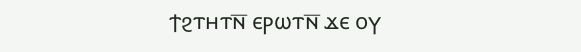ϯϩⲧⲏⲧⲛ̅ ⲉⲣⲱⲧⲛ̅ ϫⲉ ⲟⲩ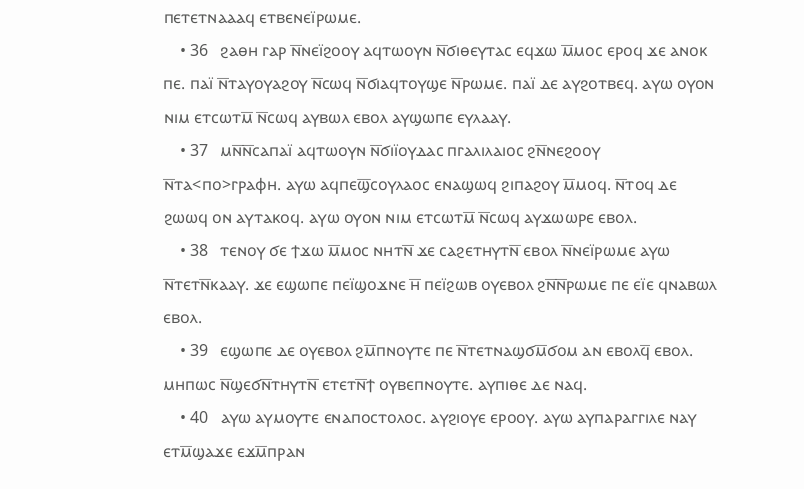ⲡⲉⲧⲉⲧⲛⲁⲁⲁϥ ⲉⲧⲃⲉⲛⲉⲓ̈ⲣⲱⲙⲉ.
    • 36   ϩⲁⲑⲏ ⲅⲁⲣ ⲛ̅ⲛⲉⲓ̈ϩⲟⲟⲩ ⲁϥⲧⲱⲟⲩⲛ ⲛ̅ϭⲓⲑⲉⲩⲧⲁⲥ ⲉϥϫⲱ ⲙ̅ⲙⲟⲥ ⲉⲣⲟϥ ϫⲉ ⲁⲛⲟⲕ ⲡⲉ. ⲡⲁⲓ̈ ⲛ̅ⲧⲁⲩⲟⲩⲁϩⲟⲩ ⲛ̅ⲥⲱϥ ⲛ̅ϭⲓⲁϥⲧⲟⲩϣⲉ ⲛ̅ⲣⲱⲙⲉ. ⲡⲁⲓ̈ ⲇⲉ ⲁⲩϩⲟⲧⲃⲉϥ. ⲁⲩⲱ ⲟⲩⲟⲛ ⲛⲓⲙ ⲉⲧⲥⲱⲧⲙ̅ ⲛ̅ⲥⲱϥ ⲁⲩⲃⲱⲗ ⲉⲃⲟⲗ ⲁⲩϣⲱⲡⲉ ⲉⲩⲗⲁⲁⲩ.
    • 37   ⲙⲛ̅ⲛ̅ⲥⲁⲡⲁⲓ̈ ⲁϥⲧⲱⲟⲩⲛ ⲛ̅ϭⲓⲓ̈ⲟⲩⲇⲁⲥ ⲡⲅⲁⲗⲓⲗⲁⲓⲟⲥ ϩⲛ̅ⲛⲉϩⲟⲟⲩ ⲛ̅ⲧⲁ<ⲡⲟ>ⲅⲣⲁⲫⲏ. ⲁⲩⲱ ⲁϥⲡⲉϣ̅ⲥⲟⲩⲗⲁⲟⲥ ⲉⲛⲁϣⲱϥ ϩⲓⲡⲁϩⲟⲩ ⲙ̅ⲙⲟϥ. ⲛ̅ⲧⲟϥ ⲇⲉ ϩⲱⲱϥ ⲟⲛ ⲁⲩⲧⲁⲕⲟϥ. ⲁⲩⲱ ⲟⲩⲟⲛ ⲛⲓⲙ ⲉⲧⲥⲱⲧⲙ̅ ⲛ̅ⲥⲱϥ ⲁⲩϫⲱⲱⲣⲉ ⲉⲃⲟⲗ.
    • 38   ⲧⲉⲛⲟⲩ ϭⲉ ϯϫⲱ ⲙ̅ⲙⲟⲥ ⲛⲏⲧⲛ̅ ϫⲉ ⲥⲁϩⲉⲧⲏⲩⲧⲛ̅ ⲉⲃⲟⲗ ⲛ̅ⲛⲉⲓ̈ⲣⲱⲙⲉ ⲁⲩⲱ ⲛ̅ⲧⲉⲧⲛ̅ⲕⲁⲁⲩ. ϫⲉ ⲉϣⲱⲡⲉ ⲡⲉⲓ̈ϣⲟϫⲛⲉ ⲏ̅ ⲡⲉⲓ̈ϩⲱⲃ ⲟⲩⲉⲃⲟⲗ ϩⲛ̅ⲛ̅ⲣⲱⲙⲉ ⲡⲉ ⲉⲓ̈ⲉ ϥⲛⲁⲃⲱⲗ ⲉⲃⲟⲗ.
    • 39   ⲉϣⲱⲡⲉ ⲇⲉ ⲟⲩⲉⲃⲟⲗ ϩⲙ̅ⲡⲛⲟⲩⲧⲉ ⲡⲉ ⲛ̅ⲧⲉⲧⲛⲁϣϭⲙ̅ϭⲟⲙ ⲁⲛ ⲉⲃⲟⲗϥ̅ ⲉⲃⲟⲗ. ⲙⲏⲡⲱⲥ ⲛ̅ϣⲉϭⲛ̅ⲧⲏⲩⲧⲛ̅ ⲉⲧⲉⲧⲛ̅ϯ ⲟⲩⲃⲉⲡⲛⲟⲩⲧⲉ. ⲁⲩⲡⲓⲑⲉ ⲇⲉ ⲛⲁϥ.
    • 40   ⲁⲩⲱ ⲁⲩⲙⲟⲩⲧⲉ ⲉⲛⲁⲡⲟⲥⲧⲟⲗⲟⲥ. ⲁⲩϩⲓⲟⲩⲉ ⲉⲣⲟⲟⲩ. ⲁⲩⲱ ⲁⲩⲡⲁⲣⲁⲅⲅⲓⲗⲉ ⲛⲁⲩ ⲉⲧⲙ̅ϣⲁϫⲉ ⲉϫⲙ̅ⲡⲣⲁⲛ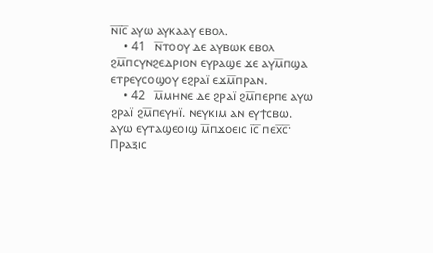ⲛ̅ⲓ̅ⲥ̅ ⲁⲩⲱ ⲁⲩⲕⲁⲁⲩ ⲉⲃⲟⲗ.
    • 41   ⲛ̅ⲧⲟⲟⲩ ⲇⲉ ⲁⲩⲃⲱⲕ ⲉⲃⲟⲗ ϩⲙ̅ⲡⲥⲩⲛϩⲉⲇⲣⲓⲟⲛ ⲉⲩⲣⲁϣⲉ ϫⲉ ⲁⲩⲙ̅ⲡϣⲁ ⲉⲧⲣⲉⲩⲥⲟϣⲟⲩ ⲉϩⲣⲁⲓ̈ ⲉϫⲙ̅ⲡⲣⲁⲛ.
    • 42   ⲙ̅ⲙⲏⲛⲉ ⲇⲉ ϩⲣⲁⲓ̈ ϩⲙ̅ⲡⲉⲣⲡⲉ ⲁⲩⲱ ϩⲣⲁⲓ̈ ϩⲙ̅ⲡⲉⲩⲏⲓ̈. ⲛⲉⲩⲕⲓⲙ ⲁⲛ ⲉⲩϯⲥⲃⲱ. ⲁⲩⲱ ⲉⲩⲧⲁϣⲉⲟⲓϣ ⲙ̅ⲡϫⲟⲉⲓⲥ ⲓ̅ⲥ̅ ⲡⲉⲭ̅ⲥ̅·
Ⲡⲣⲁⲝⲓⲥ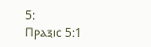5:
Ⲡⲣⲁⲝⲓⲥ 5:1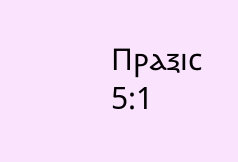Ⲡⲣⲁⲝⲓⲥ 5:1